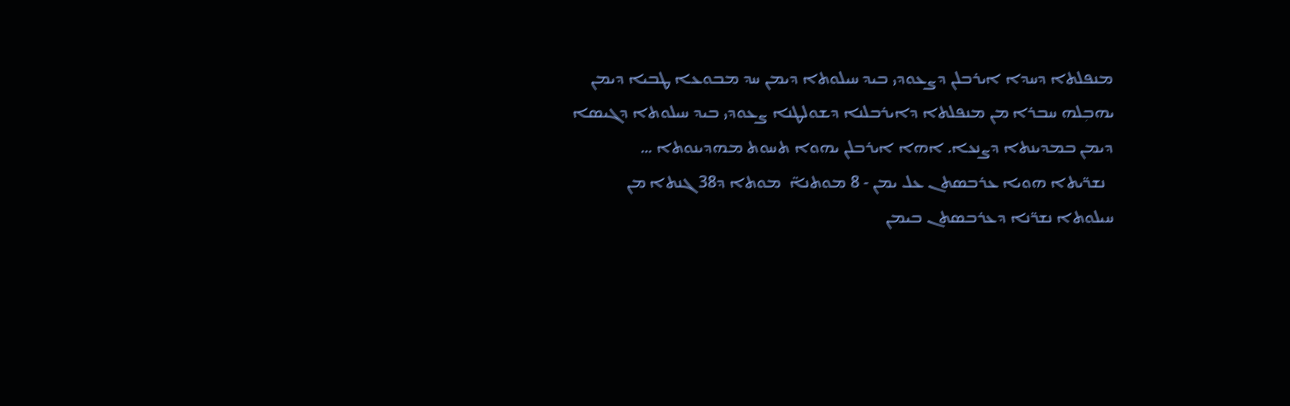ܡܢܦܠܬܐ ܕܚܕܐ ܐܝܪܒܠܢ ܕܨܥܘܕܝ ܒܝܕ ܚܝܠܘܬܐ ܕܝܡܢ ܚܕ ܡܒܘܥܐ ܛܒܝܐ ܕܝܡܢ ܝܗܒܼܠܗ ܚܒܪܐ ܡܢ ܡܢܦܠܬܐ ܕܐܝܪܒܠܢܐ ܕܫܘܠܛܢܐ ܨܥܘܕܝ ܒܝܕ ܚܝܠܘܬܐ ܕܓܝܣܐ ܕܝܡܢ ܒܡܕܝܢܬܐ ܕܨܢܥܐ. ܐܗܐ ܐܝܪܒܠܢ ܝܗܘܐ ܬܚܘܬ ܡܗܕܝܢܘܬܐ …
  ܢܫܪ̈ܝܬܐ ܗܘܝܐ ܥܪܒܣܬܢ ܥܠ ܝܡܢ - 8 ܡܘܬܢܐ̈  ܡܘܬܐ ܕ38 ܓܢܬܐ ܡܢ  ܚܝܠܘܬܐ ܢܫܪ̈ܢܐ ܕܥܪܒܣܬܢ ܒܝܡܢ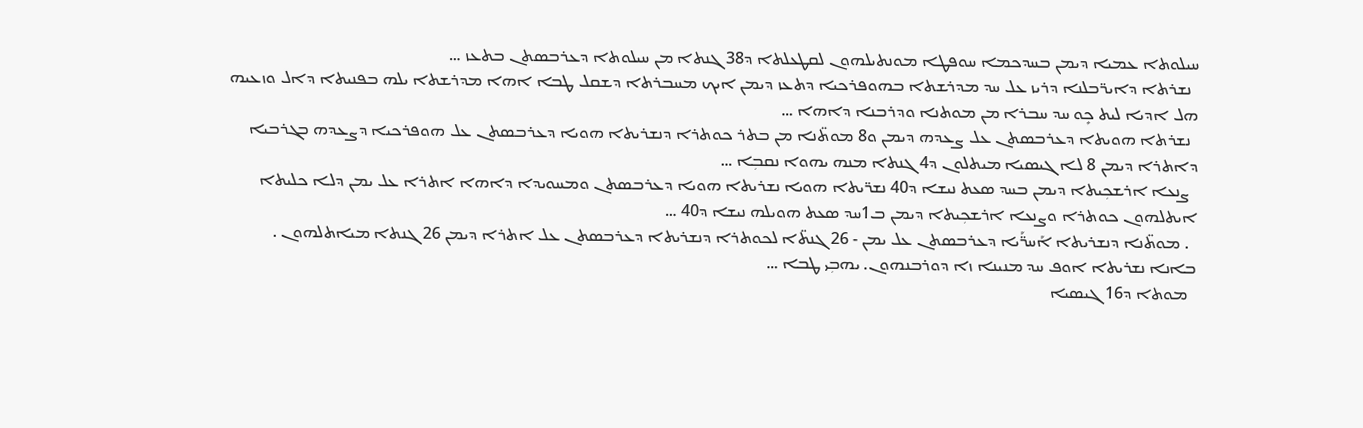ܚܝܠܘܬܐ ܥܡܝܐ ܕܝܡܢ ܒܚܕܟܡܐ ܚܘܦܛܐ ܡܘܢܬܝܠܗܘܢ ܠܩܛܥܠܬܐ ܕ38 ܓܢܬܐ ܡܢ ܚܝܠܘܬܐ ܕܥܪܒܣܬܢ ܒܬܥܙ …
  ܢܫܪܬܐ ܕܐܝܪ̈ܒܠܢܐ ܕܪܝܙ ܥܠ ܚܕ ܡܕܪܫܬܐ ܒܗܘܦܪܟܝܐ ܕܬܥܙ ܕܝܡܢ ܐܝܟ ܡܚܒܪܬܐ ܕܫܩܠ ܛܒܐ ܐܗܐ ܡܕܪܫܬܐ ܝܠܗ ܒܦܢܝܬܐ ܕܐܠ ܘܙܥܝܗ ܗܠ ܐܕܝܐ ܠܝܬ ܟܻܘ ܚܕ ܚܒܪܐ ܡܢ ܡܘܬܢܐ ܘܕܪܒܢܐ ܕܐܗܐ …
  ܢܫܪܬܐ ܗܘܝܬܐ ܕܥܪܒܣܬܢ ܥܠ ܨܥܕܗ ܕܝܡܢ ܘ8 ܡܘܬ̈ܢܐ ܡܢ ܒܬܪ ܟܘܬܪܐ ܕܢܫܪܝܬܐ ܗܘܝܐ ܕܥܪܒܣܬܢ ܥܠ ܗܘܦܪܟܝܐ ܕܨܥܕܗ ܒܓܪܒܝܐ ܕܐܬܪܐ ܕܝܡܢ 8 ܠܐ ܓܝܣܝܐ ܡܝܬܠܘܢ ܕ4 ܓܢܬܐ ܡܢܗ ܝܗܘܐ ܢܩܒܼܐ …
  ܨܢܥܐ ܐܪܫܟܼܝܬܐ ܕܝܡܢ ܒܚܕ ܣܥܬ ܢܝܫܐ ܕ40 ܢܫܪ̈ܝܬܐ ܗܘܝܐ ܢܫܪܝܬܐ ܗܘܝܐ ܕܥܪܒܣܬܢ ܘܡܚܘܝܕܐ ܕܐܗܐ ܐܬܪܐ ܥܠ ܝܡܢ ܕܠܐ ܟܠܝܬܐ ܐܝܬܠܗܘܢ ܟܘܬܪܐ ܘܨܢܥܐ ܐܪܫܟܼܝܬܐ ܕܝܡܢ ܒ1ܚܕ ܣܥܬ ܗܘܝܠܗ ܢܝܫܐ ܕ40 …
  . ܡܘܬ̈ܢܐ ܕܢܫܪܝܬܐ ܐܰܚܪܰ̈ܝܐ ܕܥܪܒܣܬܢ ܥܠ ܝܡܢ - 26 ܓܢܬ̈ܐ ܠܟܘܬܪܐ ܕܢܫܪܝܬܐ ܕܥܪܒܣܬܢ ܥܠ ܐܬܪܐ ܕܝܡܢ 26 ܓܢܬܐ ܡܝܐܬܠܗܘܢ . ܒܐܢܐ ܢܫܪܝܬܐ ܐܘܦ ܚܕ ܡܢܝܢܐ ܙܐ ܕܘܪܒܢܗܘܢ. ܝܗܒܼܝ ܛܒܐ …
  ܡܘܬܐ ܕ16 ܓܝܣܝܐ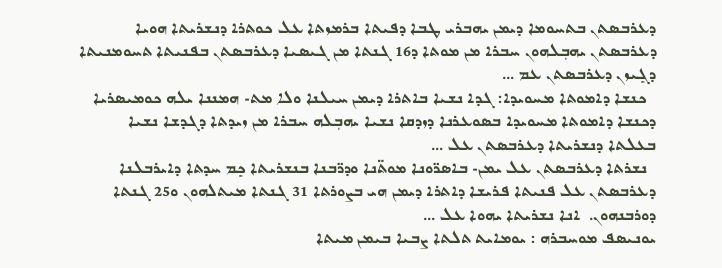ܕܥܪܒܣܬܢ ܒܬܚܘܡܐ ܕܝܡܢ ܝܗܒܪܝ ܛܒܐ ܕܦܝܬܐ ܒܪܡܙܬܐ ܥܠ ܟܘܬܪܐ ܕܢܫܪܝܬܐ ܗܘܝܐ ܕܥܪܒܣܬܢ ܝܗܒܼܠܗܘܢ ܚܒܪܐ ܡܢ ܡܘܬܐ ܕ16 ܓܢܬܐ ܡܢ ܓܝܣܝܐ ܕܥܪܒܣܬܢ ܒܦܢܝܬܐ ܬܚܘܡܢܝܬܐ ܕܓܻܝܙܢ ܕܥܪܒܣܬܢ ܥܡ …
  ܟܢܫܐ ܕܐܡܘܬܐ ܡܚܘܝܕܐ: ܓܕܐ ܢܫܝܐ ܒܐܬܪܐ ܕܝܡܢ ܚܝܠܢܐ ܘܠܐ ܡܬ- ܗܡܢܢܐ ܝܠܗ ܟܘܡܝܣܪܝܐ ܕܟܢܫܐ ܕܐܡܘܬܐ ܡܚܘܝܕܐ ܒܣܘܥܪܢܐ ܕܙܕܩܐ ܢܫܝܐ ܝܗܒܼܠܗ ܚܒܪܐ ܡܢ ܙܝܕܬܐ ܕܓܕܫܐ ܢܫܝܐ ܒܥܠܬܐ ܕܢܫܪܝܬܐ ܕܥܪܒܣܬܢ ܥܠ …
  ܢܫܪܬܐ ܕܥܪܒܣܬܢ ܥܠ ܝܡܢ- ܒܐܣܪ̈ܘܢܐ ܡܘܬ̈ܢܐ ܘܕܪ̈ܒܢܐ ܒܢܫܪܝܬܐ ܟܻܡ ܚܕܬܐ ܕܐܝܪܒܠܢܐ ܕܥܪܒܣܬܢ ܥܠ ܦܢܝܬܐ ܦܪܝܫܐ ܕܐܬܪܐ ܕܝܡܢ ܗܝ ܒܨܘܪܬܐ 31 ܓܢܬܐ ܡܝܬܠܗܘܢ ܘ25 ܓܢܬܐ ܕܘܪܒܢܗܘܢ.  ܐܢܐ ܢܫܪܝܬܐ ܝܗܘܐ ܥܠ …
ܝܘܢܝܣܦ ܡܘܚܒܪܗ : ܝܘܡܐܝܬ ܬܠܬܐ ܨܒܝܐ ܒܝܡܢ ܡܝܬܐ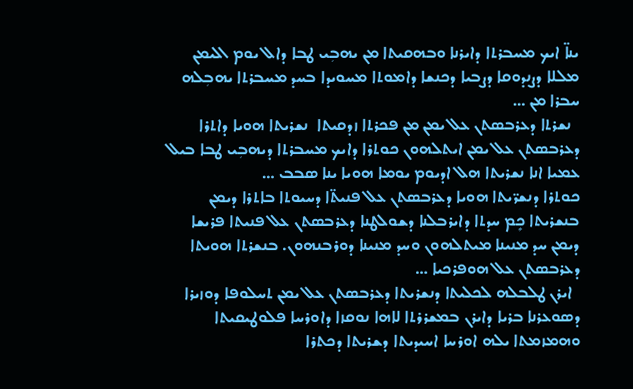ܝܢܐ̈ ܐܝܟ ܡܚܒܪܬܐ ܕܐܝܪܢܐ ܘܒܗܩܝܬܐ ܡܢ ܝܗܒܼܝ ܛܒܐ ܕܐܠ ܝܘܡ ܐܠܝܡܢ ܡܠܠܐ ܕܨܢܕܘܩܐ ܕܨܒܝܐ ܕܟܢܫܐ ܕܐܡܘܬܐ ܡܚܘܝܕܐ ܒܚܕ ܡܚܒܪܬܐ ܝܗܒܼܠܗ ܚܒܪܐ ܡܢ …
  ܢܫܪܬܐ ܕܥܪܒܣܬܢ ܥܠ ܝܡܢ ܡܢ ܦܟܪܬܐ ܙܕܩܝܬܐ  ܢܫܪܝܬܐ ܗܘܝܐ ܕܐܬܪܐ ܕܥܪܒܣܬܢ ܥܠ ܝܡܢ ܐܝܬܠܗܘܢ ܟܘܬܪܐ ܕܐܝܟ ܡܚܒܪܬܐ ܕܝܗܒܼܝ ܛܒܐ ܒܝܠ ܥܡܝܐ ܐܢܐ ܢܫܪܝܬܐ ܗܠ ܐܕܝܘܡ ܝܘܡܐ ܗܘܝܐ ܝܢܐ ܣܒܒ …
ܟܘܬܪܐ ܕܢܫܪ̈ܝܬܐ ܗܘܝܐ ܕܥܪܒܣܬܢ ܥܠ ܦܢܝܬ̈ܐ ܕܚܝܘܬܐ ܒܐܬܪܐ ܕܝܡܢ ܒܢܫܪܝܬܐ ܟܻܡ ܚܕܬܐ ܕܐܝܪܒܠܢܐ ܕܫܘܠܛܢܐ ܕܥܪܒܣܬܢ ܥܠ ܦܢܝܬܐ ܦܪܝܫܐ ܕܝܡܢ ܚܕ ܡܢܝܢܐ ܡܝܬܠܗܘܢ ܘܚܕ ܡܢܝܢܐ ܕܘܪܒܢܗܘܢ. ܒܢܫܪܬܐ ܗܘܝܬܐ ܕܥܪܒܣܬܢ ܥܠ ܗܘܦܪܟܝܐ …
  ܐܝܪܢ ܛܠܒܠܗ ܠܟܠܝܬܐ ܕܢܫܪܝܬܐ ܕܥܪܒܣܬܢ ܥܠ ܝܡܢ ܬܚܠܘܦܐ ܕܘܙܝܪܐ ܕܣܘܥܪܢܐ ܒܪܝܐ ܕܐܝܪܢ ܒܡܫܪܪܬܐ ܠܐܗܐ ܢܘܩܙܐ ܕܐܘܪܚܐ ܦܠܘܛܝܩܝܬܐ ܘܗܡܙܡܬܐ ܝܠܗ ܐܘܪܚܐ ܐܚܝܕܝܬܐ ܕܫܪܝܬܐ ܕܟܬܪܐ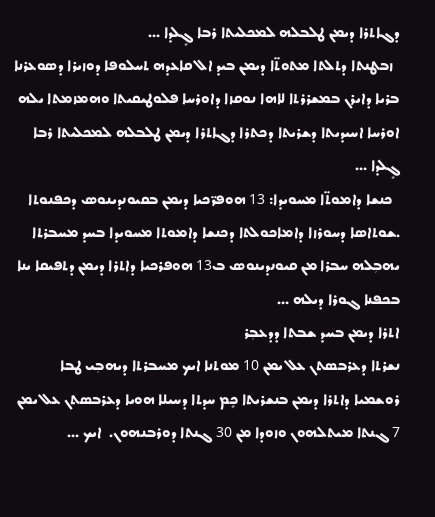ܕܓܐܬܪܐ ܕܝܡܢ ܛܠܒܠܗ ܠܡܟܠܝܬܐ ܪܒܐ ܓܻܠܕܐ …
  ܙܒܛܢܬܐ ܕܬܠܬܐ ܡܬܘܬ̈ܐ ܕܝܡܢ ܒܝܕ ܐܠ ܩܐܥܕܗ ܬܚܠܘܦܐ ܕܘܙܝܪܐ ܕܣܘܥܪܢܐ ܒܪܝܐ ܕܐܝܪܢ ܒܡܫܪܪܬܐ ܠܐܗܐ ܢܘܩܙܐ ܕܐܘܪܚܐ ܦܠܘܛܝܩܝܬܐ ܘܗܡܙܡܬܐ ܝܠܗ ܐܘܪܚܐ ܐܚܝܕܝܬܐ ܕܫܪܝܬܐ ܕܟܬܪܐ ܕܓܐܬܪܐ ܕܝܡܢ ܛܠܒܠܗ ܠܡܟܠܝܬܐ ܪܒܐ ܓܻܠܕܐ …
  ܟܢܫܐ ܕܐܡܘܬ̈ܐ ܡܚܘܝܕܐ: 13 ܗܘܦܪ̈ܟܝܐ ܕܝܡܢ ܒܩܝܘܢܕܝܢܘܣ ܕܟܦܢܘܬܐ .ܫܘܬܐܣܐ ܕܚܘܪܙܐ ܕܐܡܐܟܘܠܬܐ ܕܟܢܫܐ ܕܐܡܘܬܐ ܡܚܘܝܕܐ ܒܚܕ ܡܚܒܪܬܐ ܝܗܒܼܠܗ ܚܒܪܐ ܡܢ ܩܝܘܢܕܝܢܘܣ ܒ13 ܗܘܦܪܟܝܐ ܕܐܬܪܐ ܕܝܡܢ ܕܬܦܝܩܐ ܝܢܐ ܒܟܦܢܐ ܓܘܪܐ ܕܝܠܗ …
ܐܬܪܐ ܕܝܡܢ ܒܚܕ ܫܒܬܐ ܕܕܥܒܼܪ
ܢܫܪܬܐ ܕܥܪܒܣܬܢ ܥܠ ܝܡܢ 10 ܡܘܬܢܐ ܐܝܟ ܡܚܒܪܬܐ ܕܝܗܒܼܝ ܛܒܐ ܪܘܫܡܝܐ ܕܐܬܪܐ ܕܝܡܢ ܒܢܫܪܝܬܐ ܟܻܡ ܚܕܬܐ ܕܚܝܠܐ ܗܘܝܐ ܕܥܪܒܣܬܢ ܥܠ ܝܡܢ 7 ܓܢܬܐ ܡܝܬܠܗܘܢ ܘܙܘܕܐ ܡܢ 30 ܓܢܬܐ ܕܘܪܒܢܗܘܢ.  ܐܝܟ …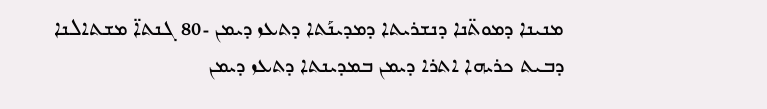ܡܢܝܢܐ ܕܡܘܬ̈ܢܐ ܕܢܫܪܝܬܐ ܕܡܕܝܢܰܬܐ ܕܬܥܙ ܕܝܡܢ -80 ܓܢܬܐ̈ ܡܫܬܐܠܢܐ ܕܒܝܬ ܟܪܝܗܐ ܐܬܪܐ ܕܝܡܢ ܒܡܕܝܢܬܐ ܕܬܥܙ ܕܝܡܢ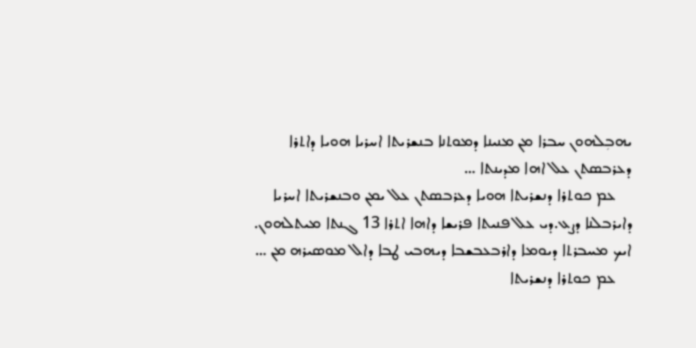ܝܗܒܼܠܗܘܢ ܚܒܪܐ ܡܢ ܡܢܝܢܐ ܕܡܘܬܢܐ ܒܢܫܪܝܬܐ ܐܚܪܝܐ ܗܘܝܐ ܕܐܬܪܐ ܕܥܪܒܣܬܢ ܥܠ ܐܗܐ ܡܕܝܢܬܐ …
    ܥܡ ܟܘܬܪܐ ܕܢܫܪܝܬܐ ܗܘܝܐ ܕܥܪܒܣܬܢ ܥܠ ܝܡܢ ܘܒܢܫܪܝܬܐ ܐܚܪܝܐ ܕܐܝܪܒܠܢܐ ܕܨܥ.ܕܝ ܥܠ ܦܢܝܬܐ ܦܪܝܫܐ ܕܐܗܐ ܐܬܪܐ 13 ܓܢܬܐ ܡܝܬܠܗܘܢ.  ܐܝܟ ܡܚܒܪܬܐ ܕܝܘܡܐ ܕܐܪܒܥܒܫܒܐ ܕܝܗܒܝ ܛܒܐ ܕܐܠ ܡܘܣܝܪܗ ܡܢ …
    ܥܡ ܟܘܬܪܐ ܕܢܫܪܝܬܐ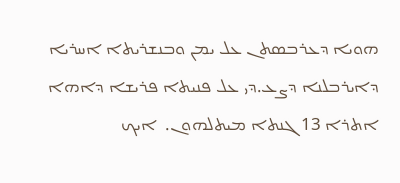ܗܘܝܐ ܕܥܪܒܣܬܢ ܥܠ ܝܡܢ ܘܒܢܫܪܝܬܐ ܐܚܪܝܐ ܕܐܝܪܒܠܢܐ ܕܨܥ.ܕܝ ܥܠ ܦܢܝܬܐ ܦܪܝܫܐ ܕܐܗܐ ܐܬܪܐ 13 ܓܢܬܐ ܡܝܬܠܗܘܢ.  ܐܝܟ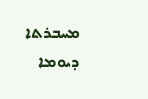ܡܚܒܪܬܐ ܕܝܘܡܐ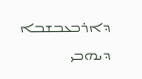ܕܐܪܒܥܒܫܒܐ ܕܝܗܒܝ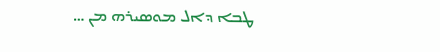ܛܒܐ ܕܐܠ ܡܘܣܝܪܗ ܡܢ …